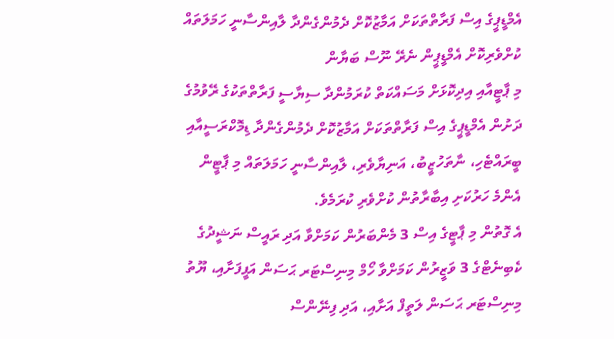އެމްޑީޕީގެ އިސް ފަރާތްތަކަށް އަމާޒުކޮށް ދެމުންގެންދާ ލާއިންސާނީ ހަމަލަތައް ކުށްވެރިކޮށް އެމްޑީޕީން ނެރޭ ނޫސް ބަޔާން
މި ޕާޓީއާއި އިދިކޮޅަށް މަސައްކަތް ކުރަމުންދާ ސިޔާސީ ފަރާތްތަކުގެ ރޭވުމުގެ ދަށުން އެމްޑީޕީގެ އިސް ފަރާތްތަކަށް އަމާޒުކޮށް ދެމުންގެންދާ ޑިމޮކްރަސީއާއި ބީރައްޓެހި، ނާތަހުޒީބު، އަނިޔާވެރި، ލާއިންސާނީ ހަމަލަތައް މި ޕާޓީން އެންމެ ހަރުކަށި އިބާރާތުން ކުށްވެރި ކުރަމެވެ.
އެ ގޮތުން މި ޕާޓީގެ އިސް 3 މެންބަރުން ކަމަށްވާ އަދި ރައީސް ނަޝީދުގެ ކެބިނެޓްގެ 3 ވަޒީރުން ކަމަށްވާ ހޯމް މިނިސްޓަރ ޙަސަން އަފީފަށާއި، ޔޫތު މިނިސްޓަރ ޙަސަން ލަތީފް އަށާއި، އަދި ފިނޭންސް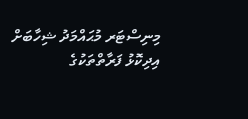މިނިސްޓަރ މުޙައްމަދު ޝިހާބަށް އިދިކޮޅު ފަރާތްތަކުގެ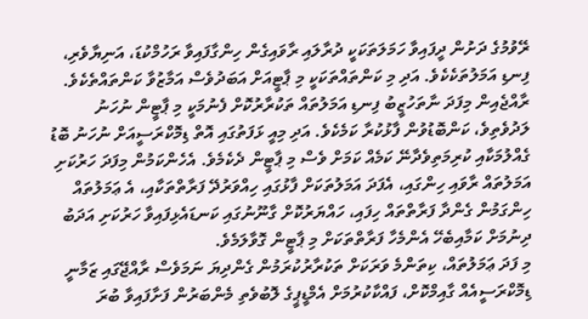ރޭވުމުގެ ދަށުން ދީފައިވާ ހަމަލަތަކަކީ ދުރާލައި ރާވައިގެން ހިންގާފައިވާ ރަހުމްކުޑަ، އަނިޔާވެރި، ފިނޑި އަމަލުތަކެކެވެ. އަދި މި ކަންތައްތަކަކީ މި ޕާޓީއަށް އަބަދުވެސް އަމާޒުވާ ކަންތައްތެކެވެ.
ރާއްޖެއިން މިފަދަ ނާތަހުޒީބު ފިނޑި އަމަލުތައް ތަކުރާރުކޮށް ފެނުމަކީ މި ޕާޓީން ނުހަނު ލަދުވެތިވެ، ކަންބޮޑުވުން ފާޅުކުރާ ކަމެކެވެ. އަދި މިއީ ޅަފަތުގައި އޮތް ޑިމޮކްރަސީއަށް ނުހަނު ބޮޑު ގެއްލުމަކާއި ކުރިމަތިވެދާނޭ ކަމެއް ކަމަށް ވެސް މި ޕާޓީން ދެކެމެވެ. އެހެންކަމުން މިފަދަ ހަރުކަށި އަމަލުތައް ރާވައި ހިންގައި، އެފަދަ އަމަލުތަކަށް ފާޅުގައި ހިއްވަރުދޭ ފަރާތްތަކާއި، އެ ޢަމަލުތައް ހިންގަމުން ގެންދާ ފަރާތްތައް ހިފައި، ހައްޔަރުކޮށް ގާނޫނުގައި ކަނޑައެޅިފައިވާ ހަރުކަށި އަދަބު ދިނުމަށް ކަމާއިބެހޭ އެންމެހާ ފަރާތްތަކަށް މި ޕާޓީން ގޮވާލަމެވެ.
މި ފަދަ ޢަމަލުތައް، ކިތަންމެ ވަރަކަށް ތަކުރާރުކުރަމުން ގެންދިޔަ ނަމަވެސް ރާއްޖޭގައި ޒަމާނީ ޑިމޮކްރަސީއެއް ގާއިމްކޮށް، ފައްކާކުރުމަށް އެމްޑީޕީގެ ލޮބުވެތި މެންބަރުން ފަށާފައިވާ ބުރަ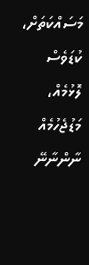މަސައްކަތަށް، ކުޑަވެސް ލޮޅުމެއް، މަޑުޖެހުމެއް ނާންނާނޭ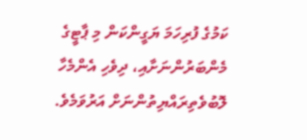ކަމުގެ ފުރިހަމަ ޔަގީންކަން މި ޕާޓީގެ މެންބަރުންނަށާއި، ދިވެހި އެންމެހާ ލޮބުވެތިރައްޔިތުންނަށް އަރުވަމެވެ.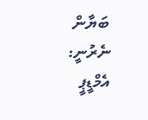ބަޔާން ނެރުނީ: އެމްޑީޕީ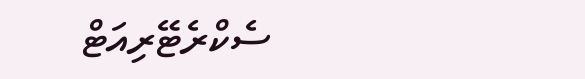ސެކްރެޓޭރިއަޓް